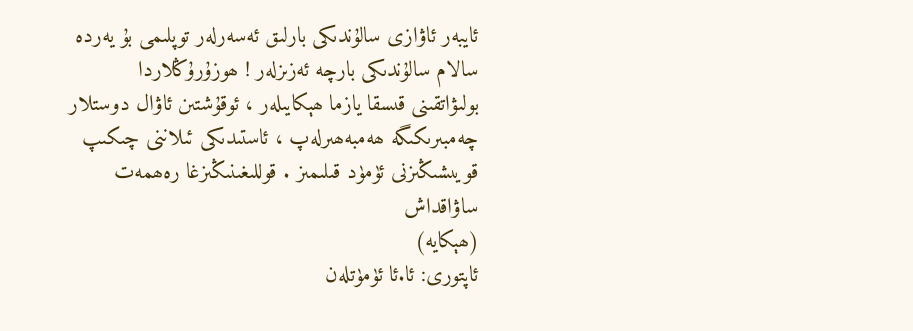ئايبەر ئاۋازى سالۇندىكى بارلىق ئەسەرلەر توپلىمى بۇ يەردە
سالام سالۇندىكى بارچە ئەزىزلەر ! ھوزۇرۇڭلاردا بولىۋاتقىنى قىسقا يازما ھېكايىلەر ، ئوقۇشتىن ئاۋال دوستلار چەمبىرىكىگە ھەمبەھىرلەپ ، ئاستىدىكى ئىلاننى چىكىپ قويىشىڭىزنى ئۈمۈد قىلىمىز . قوللىغىنىڭىزغا رەھمەت
ساۋاقداش
(ھېكايە)
ئاپتورى: ئا.ئا ئۈمۈتلەن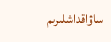ساۋاقداشلىرىم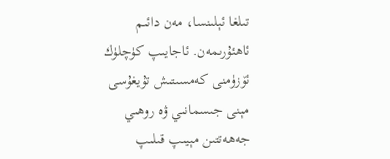تىلغا ئېلىنسا، مەن دائىم ئاھئۇرىمەن. ئاجايىپ كۈچلۈك ئۆزۈمنى كەمسىتىش تۇيغۇسى مېنى جىسمانىي ۋە روھىي جەھەتتىن مېيىپ قىلىپ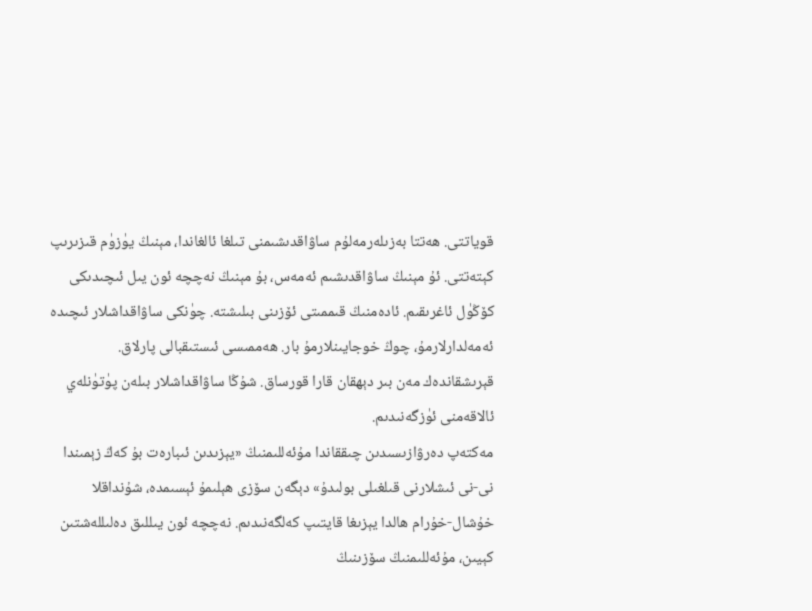قوياتتى. ھەتتا بەزىلەرمەلۇم ساۋاقدىشىمنى تىلغا ئالغاندا، مېنىڭ يۈزۈم قىزىرىپ كېتەتتى. ئۇ مېنىڭ ساۋاقدىشىم ئەمەس، بۇ مېنىڭ نەچچە ئون يىل ئىچىدىكى كۆڭۈل ئاغرىقىم. ئادەمنىڭ قىممىتى ئۆزىنى بىلىشتە. چۈنكى ساۋاقداشلار ئىچىدە ئەمەلدارلارمۇ، چوڭ خوجايىنلارمۇ بار. ھەممىسى ئىستىقبالى پارلاق. قېرىشقاندەك مەن بىر دېھقان قارا قورساق. شۇڭا ساۋاقداشلار بىلەن پۈتۈنلەي ئالاقەمنى ئۈزگەنىدىم.
مەكتەپ دەرۋازىسىدىن چىققاندا مۇئەللىمنىڭ «يېزىدىن ئىبارەت بۇ كەڭ زېمىندا نى-نى ئىشلارنى قىلغىلى بولىدۇ» دېگەن سۆزى ھېلىمۇ ئېسىمدە، شۇنداقلا خۇشال-خۇرام ھالدا يېزىغا قايتىپ كەلگەنىدىم. نەچچە ئون يىللىق دەلىللەشتىن كېيىن، مۇئەللىمنىڭ سۆزىنىڭ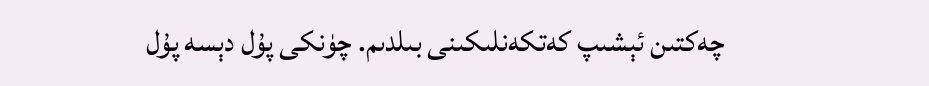چەكتىن ئېشىپ كەتكەنلىكىنى بىلدىم. چۈنكى پۇل دېسە پۇل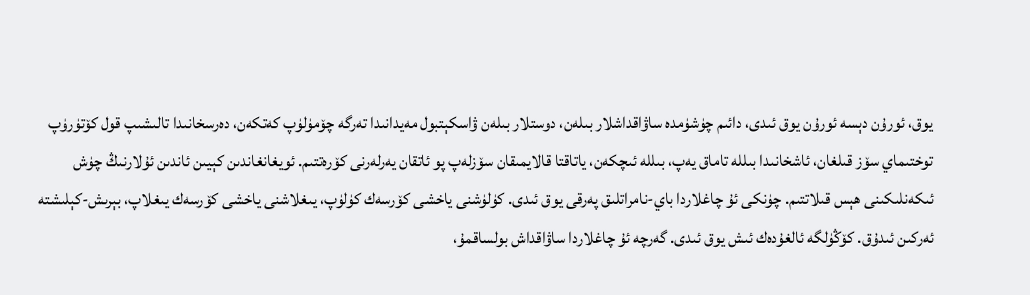يوق، ئورۇن دېسە ئورۇن يوق ئىدى، دائىم چۈشۈمدە ساۋاقداشلار بىلەن، دوستلار بىلەن ۋاسكېتبول مەيدانىدا تەرگە چۆمۈلۈپ كەتكەن، دەرسخانىدا تالىشىپ قول كۆتۈرۈپ توختىماي سۆز قىلغان، ئاشخانىدا بىللە تاماق يەپ، بىللە ئىچكەن، ياتاقتا قالايمىقان سۆزلەپ پو ئاتقان يەرلەرنى كۆرەتتىم. ئويغانغاندىن كېيىن ئاندىن ئۇلارنىڭ چۈش ئىكەنلىكىنى ھېس قىلاتتىم. چۈنكى ئۇ چاغلاردا باي-نامراتلىق پەرقى يوق ئىدى. كۈلۈشنى ياخشى كۆرسەك كۈلۈپ، يىغلاشنى ياخشى كۆرسەك يىغلاپ، بېرىش-كېلىشتە ئەركىن ئىدۇق. كۆڭۈلگە ئالغۇدەك ئىش يوق ئىدى. گەرچە ئۇ چاغلاردا ساۋاقداش بولساقمۇ،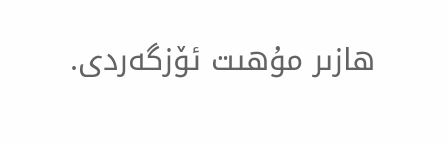ھازىر مۇھىت ئۆزگەردى.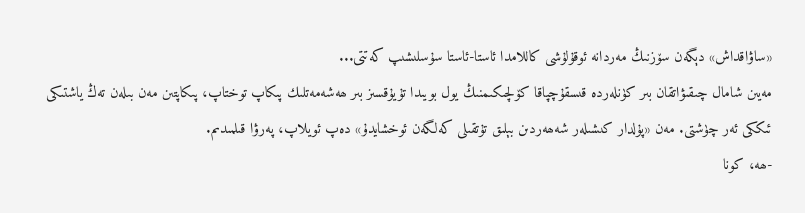«ساۋاقداش» دېگەن سۆزنىڭ مەردانە ئوقۇلۇشى كاللامدا ئاستا-ئاستا سۇسلىشىپ كەتتى...
مەيىن شامال چىقىۋاتقان بىر كۈنلەردە قىسقۇچپاقا كۆلچىكىمنىڭ يول بويىدا تۇيۇقسىز بىر ھەشەمەتلىك پىكاپ توختاپ، پىكاپتىن مەن بىلەن تەڭ ياشتىكى ئىككى ئەر چۈشتى. مەن «پۇلدار كىشىلەر شەھەردىن بېلىق تۇتقىلى كەلگەن ئوخشايدۇ» دەپ ئويلاپ، پەرۋا قىلمىدىم.
-ھە، كونا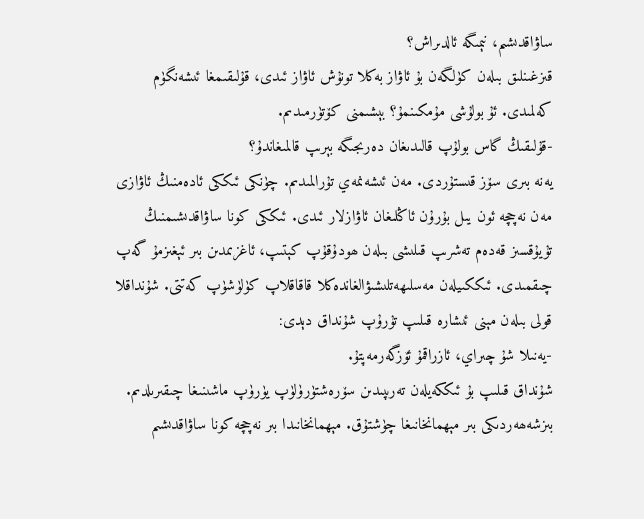ساۋاقدىشىم، نېمىگە ئالدىراش؟
قىزغىنلىق بىلەن كۈلگەن بۇ ئاۋاز بەكلا تونۇش ئاۋاز ئىدى، قۇلىقىمغا ئىشەنگۈم كەلمىدى. ئۇ بولۇشى مۇمكىنمۇ؟ بېشىمنى كۆتۈرمىدىم.
-قۇلىقىڭ گاس بولۇپ قالىدىغان دەرىجىگە بېرىپ قالمىغاندۇ؟
يەنە بىرى سۆز قىستۇردى. مەن ئىشەنمەي تۇرالمىدىم. چۈنكى ئىككى ئادەمنىڭ ئاۋازى مەن نەچچە ئون يىل بۇرۇن ئاڭلىغان ئاۋازلار ئىدى. ئىككى كونا ساۋاقدىشىمنىڭ تۇيۇقسىز قەدەم تەشرىپ قىلىشى بىلەن ھودۇقۇپ كېتىپ، ئاغزىمدىن بىر ئېغىزمۇ گەپ چىقمىدى. ئىككىيلەن مەسلىھەتلىشىۋالغاندەكلا قاقاقلاپ كۈلۈشۈپ كەتتى. شۇنداقلا قولى بىلەن مېنى ئىشارە قىلىپ تۇرۇپ شۇنداق دېدى:
-يەنىلا شۇ چىراي، ئازراقمۇ ئۆزگەرمەپتۇ.
شۇنداق قىلىپ بۇ ئىككەيلەن تەرىپىدىن سۆرەشتۈرۈلۈپ يۈرۈپ ماشىنىغا چىقىرىلدىم. بىزشەھەردىكى بىر مېھمانخانىغا چۈشتۇق. مېھمانخانىدا بىر نەچچە كونا ساۋاقدىشىم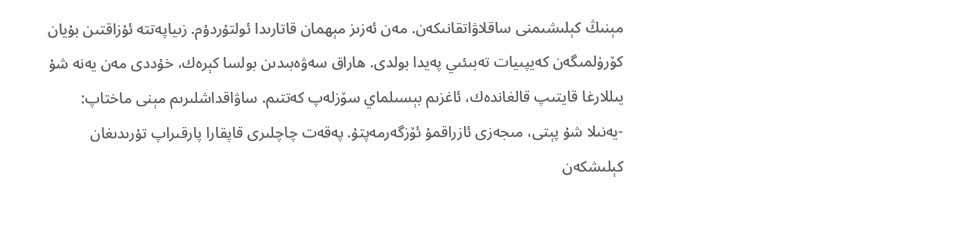مېنىڭ كېلىشىمنى ساقلاۋاتقانىكەن. مەن ئەزىز مېھمان قاتارىدا ئولتۇردۇم. زىياپەتتە ئۇزاقتىن بۇيان كۆرۈلمىگەن كەيپىيات تەبىئىي پەيدا بولدى. ھاراق سەۋەبىدىن بولسا كېرەك، خۇددى مەن يەنە شۇ يىللارغا قايتىپ قالغاندەك، ئاغزىم بېسىلماي سۆزلەپ كەتتىم. ساۋاقداشلىرىم مېنى ماختاپ:
-يەنىلا شۇ پېتى، مىجەزى ئازراقمۇ ئۆزگەرمەپتۇ. پەقەت چاچلىرى قاپقارا پارقىراپ تۇرىدىغان كېلىشكەن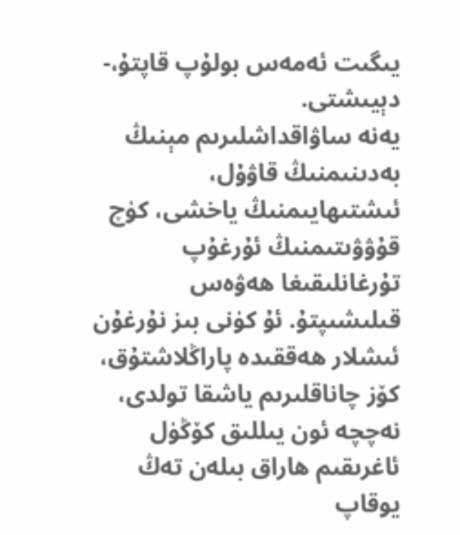يىگىت ئەمەس بولۇپ قاپتۇ،- دېيىشتى.
يەنە ساۋاقداشلىرىم مېنىڭ بەدىنىمنىڭ قاۋۇل، ئىشتىھايىمنىڭ ياخشى، كۈچ قۇۋۋىتىمنىڭ ئۇرغۇپ تۇرغانلىقىغا ھەۋەس قىلىشىپتۇ. ئۇ كۈنى بىز نۇرغۇن ئىشلار ھەققىدە پاراڭلاشتۇق، كۆز چاناقلىرىم ياشقا تولدى، نەچچە ئون يىللىق كۆڭۈل ئاغرىقىم ھاراق بىلەن تەڭ يوقاپ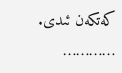كەتكەن ئىدى.
…………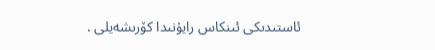ئاستىدىكى ئىنكاس رايۇنىدا كۆرىشەيلى .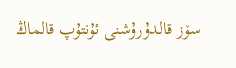سۆز قالدۇرۇشنى ئۇنتۇپ قالماڭ